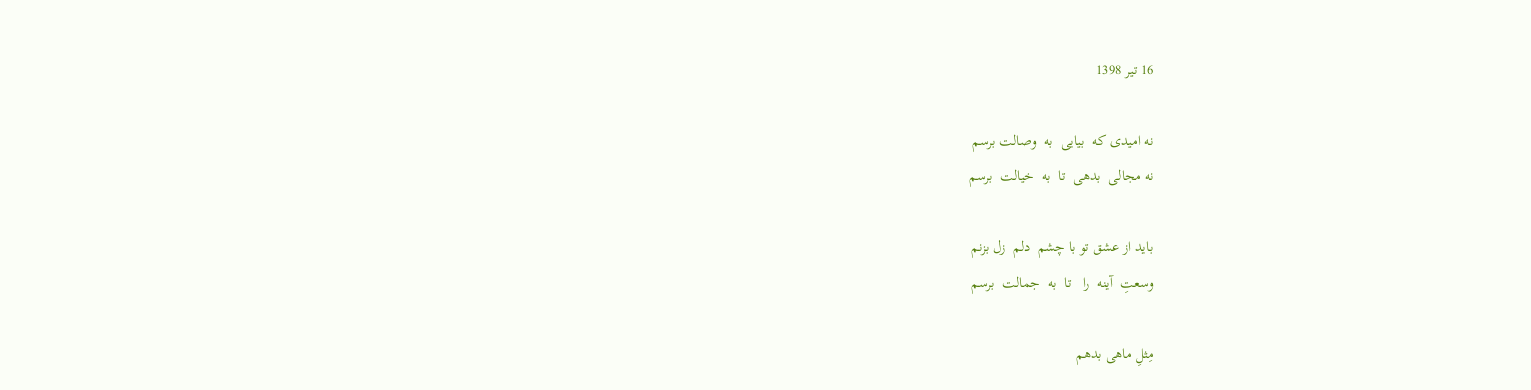16 تیر 1398

نه امیدی که  بیایی  به  وصالت برسم
نه مجالی  بدهی  تا  به  خیالت  برسم

باید از عشق تو با چشم  دلم  زل بزنم
وسعتِ  آینه‌  را   تا  به  جمالت  برسم

مِثلِ ماهی بدهم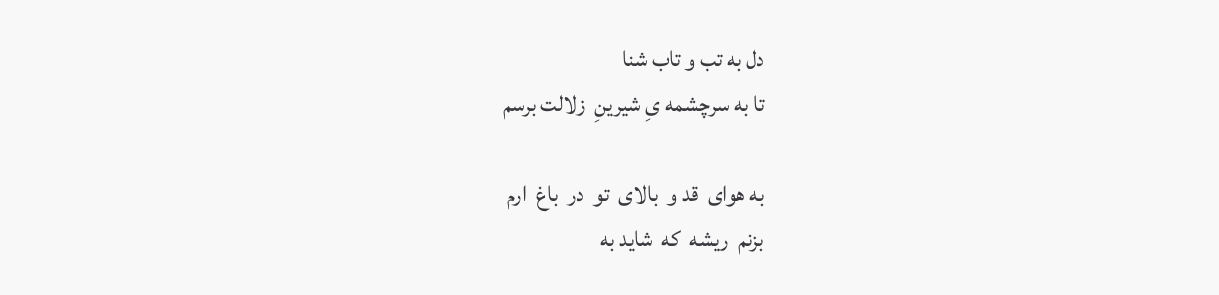دل به تب و تاب شنا
تا به سرچشمه یِ شیرینِ  زلالت برسم

به هوای  قد و  بالای  تو  در  باغ  ارم
بزنم  ریشه  که  شاید به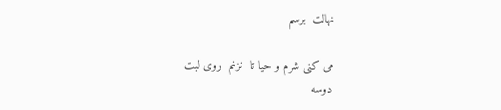نهالت  برسم

می کنی شرم و حیا تا  نزنم  روی لبت
دوسه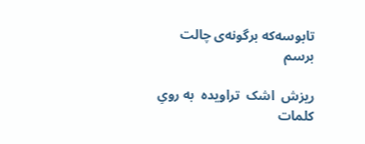تابوسه‌که برگونه‌ی‌ چالت برسم

ریزش  اشک  تراویده  به رویِ  کلمات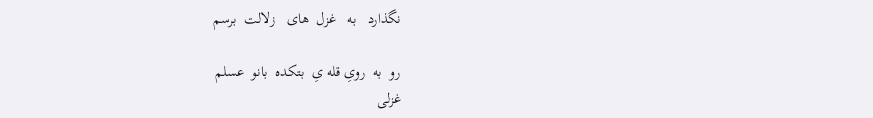نگذارد   به   غزل  های   زلالت ‌ برسم

رو‌  به ‌ رویِ قله یِ  بتکده  بانو  عسلم
غزلی‌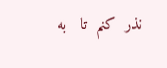نذر‌  کنم  تا   به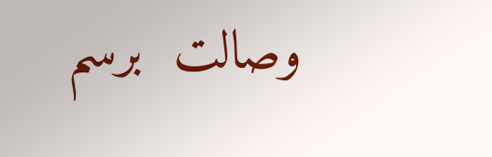وصالت  برسم